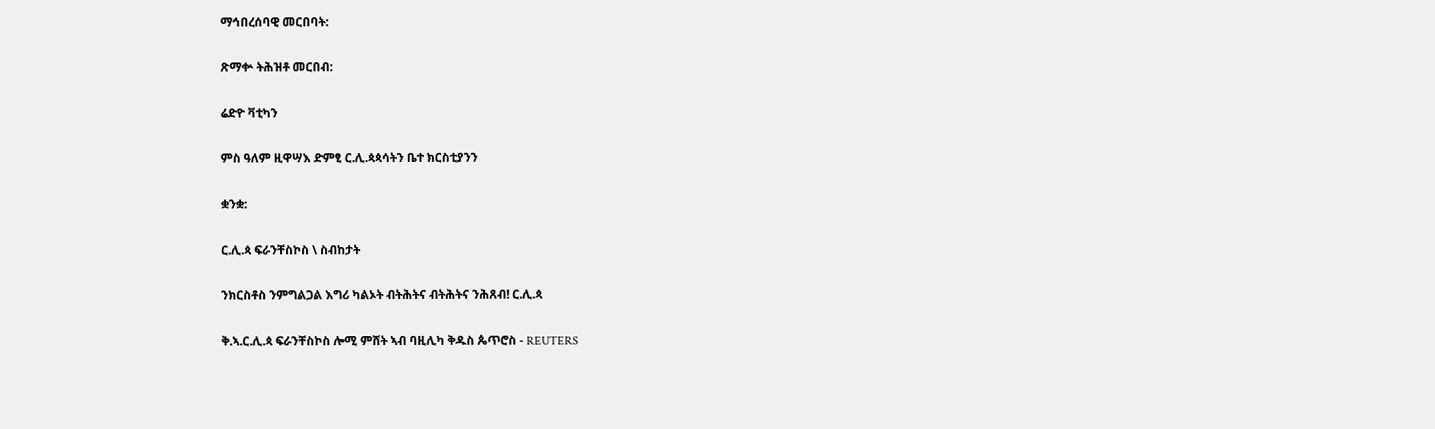ማኅበረሰባዊ መርበባት:

ጽማቍ ትሕዝቶ መርበብ:

ሬድዮ ቫቲካን

ምስ ዓለም ዚዋሣእ ድምፂ ር.ሊ.ጳጳሳትን ቤተ ክርስቲያንን

ቋንቋ:

ር.ሊ.ጳ ፍራንቸስኮስ \ ስብከታት

ንክርስቶስ ንምግልጋል እግሪ ካልኦት ብትሕትና ብትሕትና ንሕጸብ! ር.ሊ.ጳ

ቅ.ኣ.ር.ሊ.ጳ ፍራንቸስኮስ ሎሚ ምሸት ኣብ ባዚሊካ ቅዱስ ጴጥሮስ - REUTERS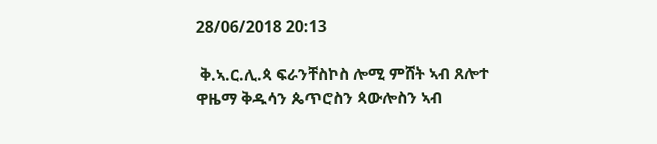28/06/2018 20:13

 ቅ.ኣ.ር.ሊ.ጳ ፍራንቸስኮስ ሎሚ ምሸት ኣብ ጸሎተ ዋዜማ ቅዱሳን ጴጥሮስን ጳውሎስን ኣብ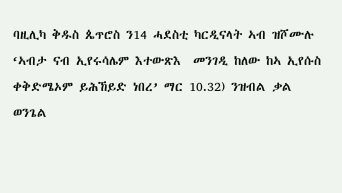ባዚሊካ ቅዱስ ጴጥሮስ ን14 ሓደስቲ ካርዲናላት ኣብ ዝሾሙሉ ‘ኣብታ ናብ ኢየሩሳሌም እተውጽእ  መንገዲ ከለው ከኣ ኢየሱስ ቀቅድሜኦም ይሕኸይድ ነበረ’ ማር 10.32) ንዝብል ቃል ወንጌል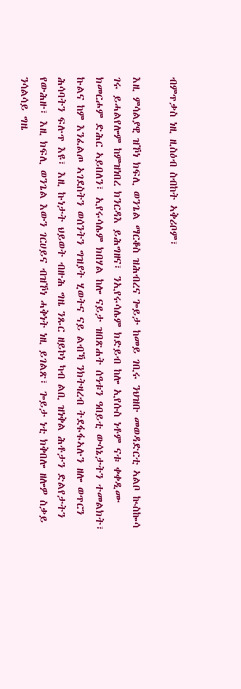ብምጥቃስ ነዚ ዚስዕብ ስብከት ኣቅሪቦም፣

እዚ ምሳልያዊ ዝኾነ ክፍሊ ወንጌል ማርቆስ ዝሕብረና ጐይታ ከመይ ገቢሩ ንህዝቡ መወዳድርቲ ኣልቦ ኲስኰሳ ገሩ ይሓልየሎም ከምዝነበረ ክንርዳእ ይሕግዘና፣ ንኢየሩሳሌም ክድይብ ከሎ ኢየሱስ ነቶም ናቱ ቀቀዲሙ ክመርሖም ድሕር ኣይበለን፣ ኢየሩሳሌም ክበሃል ከሎ ናይታ ዝበጽሐት ሰዓቱን ዓበይቲ ውሳኔታትን ተመልክት፣ ኩልና ከም እንፈልጦ ኣገደስትን ወሰንትን ግዝያት ሂወትና ናይ ልብኻ ንክትዛረብ ትደፋፋኣሉን ዘሎ ወጥርን ሕሳባትን ፍሉጥ እዩ፣ እዚ ኩነታት ህይወት ብዙሕ ግዜ ንጹር ዘይኮነ ካብ ልቢ ዝነቅል ሕቶታን ድልየታትን የውሕዙ፣ እዚ ክፍሊ ወንጌል እውን ገርሀይና ብዝኾነ ሓቅነት ነዚ ይገልጽ፣ ጐይታ ነቲ ክቅበሎ ዘሎዎ ስቃይ ንሳልሳይ ግዜ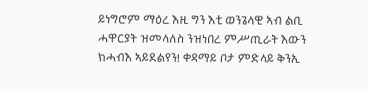ይነግሮም ማዕረ እዚ ግን እቲ ወንጌላዊ ኣብ ልቢ ሓዋርያት ዝመላለስ ንዝነበረ ምሥጢራት እውን ክሓብእ ኣይደልየን! ቀዳማይ ቦታ ምድላይ ቅንኢ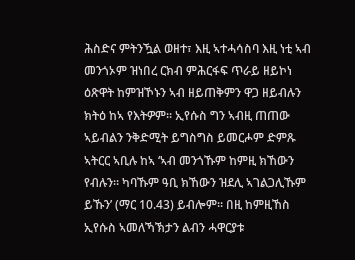ሕስድና ምትንዃል ወዘተ፣ እዚ ኣተሓሳስባ እዚ ነቲ ኣብ መንጎኦም ዝነበረ ርክብ ምሕርፋፍ ጥራይ ዘይኮነ ዕጽዋት ከምዝኾኑን ኣብ ዘይጠቅምን ዋጋ ዘይብሉን ክትዕ ከኣ የእትዎም። ኢየሱስ ግን ኣብዚ ጠጠው ኣይብልን ንቅድሚት ይግስግስ ይመርሖም ድምጹ ኣትርር ኣቢሉ ከኣ ‘ኣብ መንጎኹም ከምዚ ክኸውን የብሉን። ካባኹም ዓቢ ክኸውን ዝደሊ ኣገልጋሊኹም ይኹን’ (ማር 10.43) ይብሎም። በዚ ከምዚኸስ ኢየሱስ ኣመለኻኽታን ልብን ሓዋርያቱ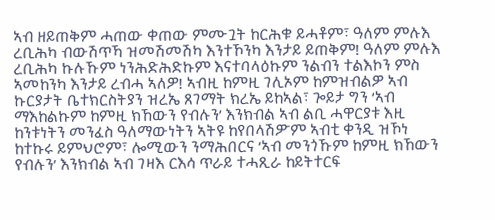ኣብ ዘይጠቅም ሓጠው ቀጠው ምሙጓት ከርሕቁ ይሓቶም፣ ዓለም ምሉእ ረቢሕካ ብውሽጥኻ ዝመሽመሽካ እንተኾንካ እንታይ ይጠቅም! ዓለም ምሉእ ረቢሕካ ኩሉኹም ነንሕድሕድኩም እናተባላዕኩም ንልብን ተልእኮን ምስ ኣመከንካ እንታይ ረብሓ ኣለዎ! ኣብዚ ከምዚ ገሊኦም ከምዝብልዎ ኣብ ኩርያታት ቤተክርስትያን ዝረኤ ጸገማት ክረኤ ይከኣል፣ ጐይታ ግን ‘ኣብ ማእከልኩም ከምዚ ክኸውን የብሉን’ እንክብል ኣብ ልቢ ሓዋርያቱ እዚ ከንቱነትን መንፈስ ዓለማውነትን ኣትዩ ከየበላሽዏም ኣብቲ ቀንዲ ዝኾነ ከተኩሩ ይምህሮም፣ ሎሚውን ንማሕበርና ‘ኣብ መንጎኹም ከምዚ ክኸውን የብሉን’ እንክብል ኣብ ገዛእ ርእሳ ጥራይ ተሓጺራ ከይትተርፍ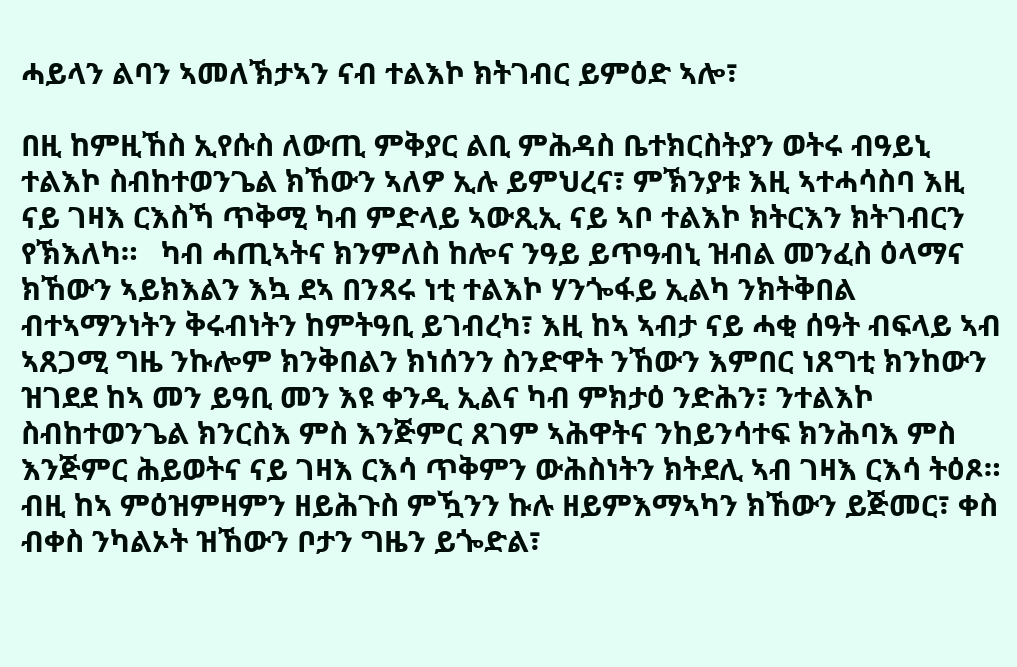ሓይላን ልባን ኣመለኽታኣን ናብ ተልእኮ ክትገብር ይምዕድ ኣሎ፣

በዚ ከምዚኸስ ኢየሱስ ለውጢ ምቅያር ልቢ ምሕዳስ ቤተክርስትያን ወትሩ ብዓይኒ ተልእኮ ስብከተወንጌል ክኸውን ኣለዎ ኢሉ ይምህረና፣ ምኽንያቱ እዚ ኣተሓሳስባ እዚ ናይ ገዛእ ርእስኻ ጥቅሚ ካብ ምድላይ ኣውጺኢ ናይ ኣቦ ተልእኮ ክትርእን ክትገብርን የኽእለካ።   ካብ ሓጢኣትና ክንምለስ ከሎና ንዓይ ይጥዓብኒ ዝብል መንፈስ ዕላማና ክኸውን ኣይክእልን እኳ ደኣ በንጻሩ ነቲ ተልእኮ ሃንጐፋይ ኢልካ ንክትቅበል ብተኣማንነትን ቅሩብነትን ከምትዓቢ ይገብረካ፣ እዚ ከኣ ኣብታ ናይ ሓቂ ሰዓት ብፍላይ ኣብ ኣጸጋሚ ግዜ ንኩሎም ክንቅበልን ክነሰንን ስንድዋት ንኸውን እምበር ነጸግቲ ክንከውን ዝገደደ ከኣ መን ይዓቢ መን እዩ ቀንዲ ኢልና ካብ ምክታዕ ንድሕን፣ ንተልእኮ ስብከተወንጌል ክንርስእ ምስ እንጅምር ጸገም ኣሕዋትና ንከይንሳተፍ ክንሕባእ ምስ እንጅምር ሕይወትና ናይ ገዛእ ርእሳ ጥቅምን ውሕስነትን ክትደሊ ኣብ ገዛእ ርእሳ ትዕጾ። ብዚ ከኣ ምዕዝምዛምን ዘይሕጉስ ምዃንን ኩሉ ዘይምእማኣካን ክኸውን ይጅመር፣ ቀስ ብቀስ ንካልኦት ዝኸውን ቦታን ግዜን ይጐድል፣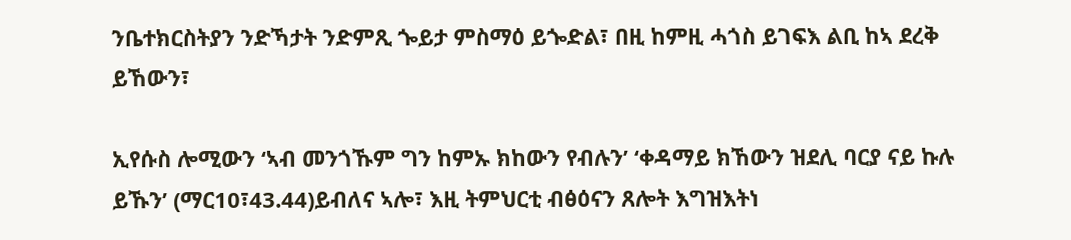ንቤተክርስትያን ንድኻታት ንድምጺ ጐይታ ምስማዕ ይጐድል፣ በዚ ከምዚ ሓጎስ ይገፍእ ልቢ ከኣ ደረቅ ይኸውን፣

ኢየሱስ ሎሚውን ‘ኣብ መንጎኹም ግን ከምኡ ክከውን የብሉን’ ‘ቀዳማይ ክኸውን ዝደሊ ባርያ ናይ ኩሉ ይኹን’ (ማር10፣43.44)ይብለና ኣሎ፣ እዚ ትምህርቲ ብፅዕናን ጸሎት እግዝእትነ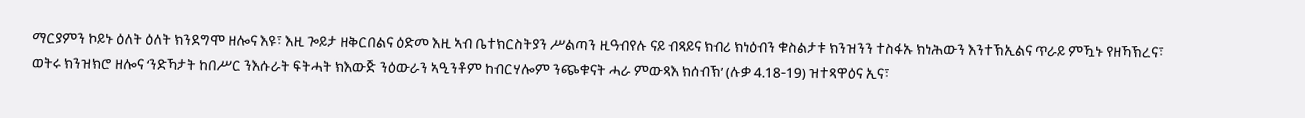ማርያምን ኮይኑ ዕለት ዕለት ክንደግሞ ዘሎና እዩ፣ እዚ ጐይታ ዘቅርበልና ዕድመ እዚ ኣብ ቤተክርስትያን ሥልጣን ዚዓብየሉ ናይ ብጻይና ክብሪ ክነዕብን ቁስልታቱ ክንዝንን ተስፋኡ ክነሕውን እንተኽኢልና ጥራይ ምዃኑ የዘኻኽረና፣ ወትሩ ክንዝክሮ ዘሎና ‘ንድኻታት ከበሥር ንእሱራት ፍትሓት ክእውጅ ንዕውራን ኣዒንቶም ከብርሃሎም ንጭቁናት ሓራ ምውጻእ ክሰብኽ’ (ሉቃ 4.18-19) ዝተጻዋዕና ኢና፣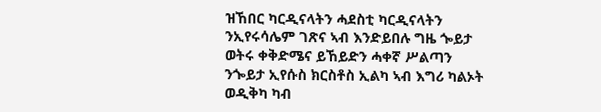ዝኸበር ካርዲናላትን ሓደስቲ ካርዲናላትን ንኢየሩሳሌም ገጽና ኣብ እንድይበሉ ግዜ ጐይታ ወትሩ ቀቅድሜና ይኸይድን ሓቀኛ ሥልጣን ንጐይታ ኢየሱስ ክርስቶስ ኢልካ ኣብ እግሪ ካልኦት ወዲቅካ ካብ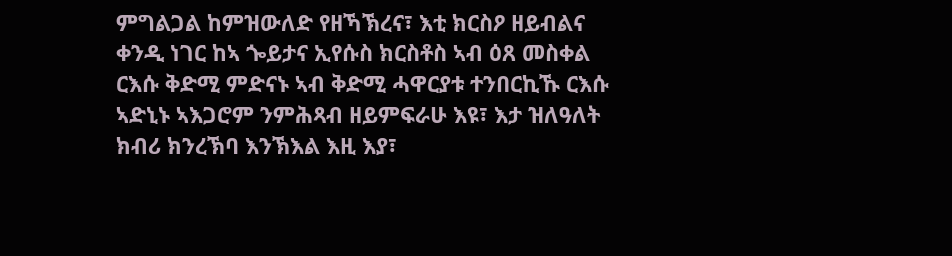ምግልጋል ከምዝውለድ የዘኻኽረና፣ እቲ ክርስዖ ዘይብልና ቀንዲ ነገር ከኣ ጐይታና ኢየሱስ ክርስቶስ ኣብ ዕጸ መስቀል ርእሱ ቅድሚ ምድናኑ ኣብ ቅድሚ ሓዋርያቱ ተንበርኪኹ ርእሱ ኣድኒኑ ኣእጋሮም ንምሕጻብ ዘይምፍራሁ እዩ፣ እታ ዝለዓለት ክብሪ ክንረኽባ እንኽእል እዚ እያ፣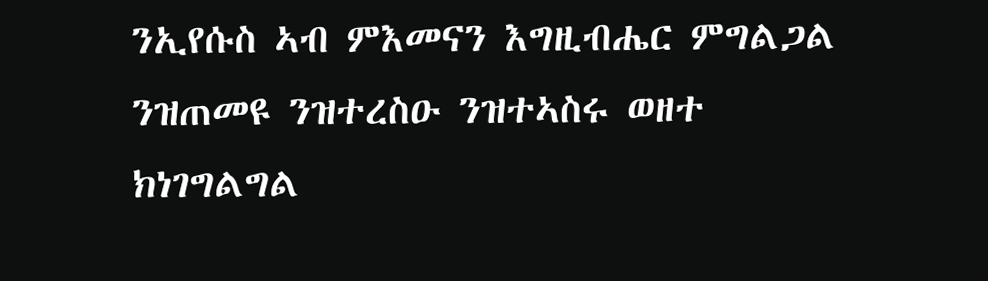ንኢየሱስ ኣብ ምእመናን እግዚብሔር ምግልጋል ንዝጠመዩ ንዝተረስዑ ንዝተኣስሩ ወዘተ ክነገግልግል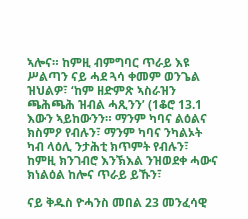ኣሎና። ከምዚ ብምግባር ጥራይ እዩ ሥልጣን ናይ ሓደ ጓሳ ቀመም ወንጌል ዝህልዎ፣ ‘ከም ዘድምጽ ኣስራዝን ጫሕጫሕ ዝብል ሓጺንን’ (1ቆሮ 13.1 እውን ኣይከውንን። ማንም ካባና ልዕልና ክስምዖ የብሉን፣ ማንም ካባና ንካልኦት ካብ ላዕሊ ንታሕቲ ክጥምት የብሉን፣ ከምዚ ክንገብሮ እንኽእል ንዝወደቀ ሓውና ክነልዕል ከሎና ጥራይ ይኹን፣

ናይ ቅዱስ ዮሓንስ መበል 23 መንፈሳዊ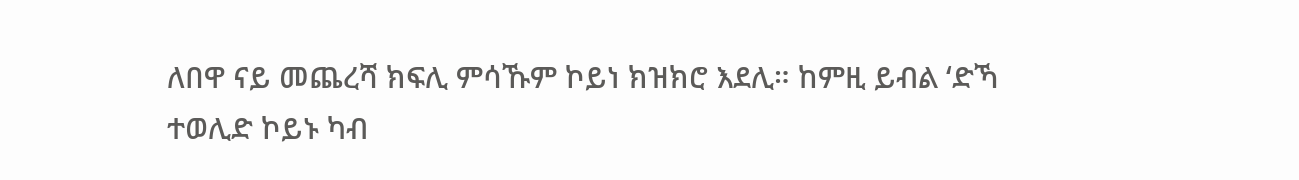ለበዋ ናይ መጨረሻ ክፍሊ ምሳኹም ኮይነ ክዝክሮ እደሊ። ከምዚ ይብል ‘ድኻ ተወሊድ ኮይኑ ካብ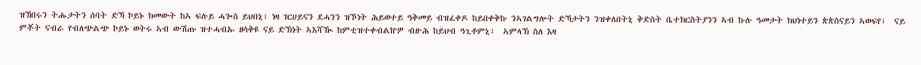ዝኸበሩን ትሑታትን ሰባት ድኻ ኮይኑ ክመውት ከኣ ፍሉይ ሓጐስ ይህበኒ፣ ነዛ ገርሀይናን ደሓንን ዝኾነት ሕይወተይ ዓቅመይ ብዝፈቀዶ ከይበቀቅኩ ንኣገልግሎት ድኻታትን ንዝቀለበትኒ ቅድስት ቤተክርስትያንን ኣብ ኩሉ ዓመታት ክህነተይን ጵጵስናይን ኣወፍየ፣  ናይ ምቾት ናብራ የብለጭልጭ ኮይኑ ወትሩ ኣብ ውሽጡ ዝተሓብኡ ዘሳቅዩ ናይ ድኽነት ኣእሻዂ ከምቲዝተቀብልኵዎ ብዙሕ ከይህብ ዓጊቶምኒ፣  ኣምላኽ ስለ እዛ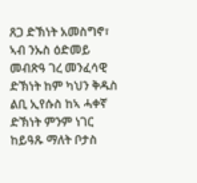ጸጋ ድኽነት አመስግኖ፣ ኣብ ንኡስ ዕድመይ መብጽዓ ገረ መንፈሳዊ ድኽነት ከም ካህን ቅዱስ ልቢ ኢየሱስ ከኣ ሓቀኛ ድኽነት ምንም ነገር ከይዓጹ ማለት ቦታስ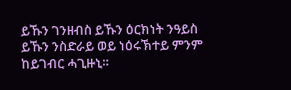ይኹን ገንዘብስ ይኹን ዕርክነት ንዓይስ ይኹን ንስድራይ ወይ ነዕሩኽተይ ምንም ከይገብር ሓጊዙኒ።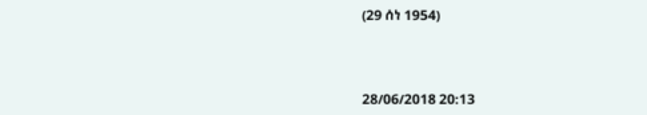(29 ሰነ 1954)



28/06/2018 20:13